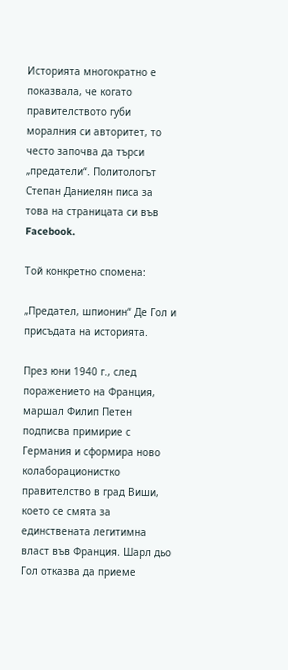Историята многократно е показвала, че когато правителството губи моралния си авторитет, то често започва да търси „предатели“. Политологът Степан Даниелян писа за това на страницата си във Facebook.

Той конкретно спомена:

„Предател, шпионин“ Де Гол и присъдата на историята.

През юни 1940 г., след поражението на Франция, маршал Филип Петен подписва примирие с Германия и сформира ново колаборационистко правителство в град Виши, което се смята за единствената легитимна власт във Франция. Шарл дьо Гол отказва да приеме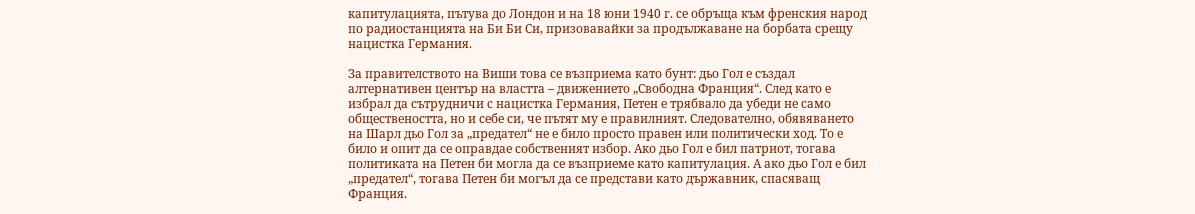капитулацията, пътува до Лондон и на 18 юни 1940 г. се обръща към френския народ по радиостанцията на Би Би Си, призовавайки за продължаване на борбата срещу нацистка Германия.

За правителството на Виши това се възприема като бунт: дьо Гол е създал алтернативен център на властта – движението „Свободна Франция“. След като е избрал да сътрудничи с нацистка Германия, Петен е трябвало да убеди не само обществеността, но и себе си, че пътят му е правилният. Следователно, обявяването на Шарл дьо Гол за „предател“ не е било просто правен или политически ход. То е било и опит да се оправдае собственият избор. Ако дьо Гол е бил патриот, тогава политиката на Петен би могла да се възприеме като капитулация. А ако дьо Гол е бил „предател“, тогава Петен би могъл да се представи като държавник, спасяващ Франция.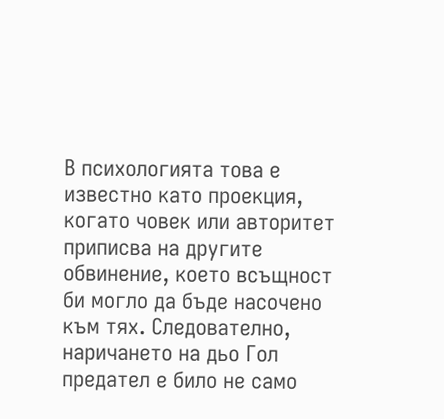В психологията това е известно като проекция, когато човек или авторитет приписва на другите обвинение, което всъщност би могло да бъде насочено към тях. Следователно, наричането на дьо Гол предател е било не само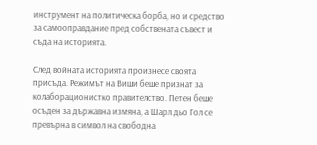инструмент на политическа борба, но и средство за самооправдание пред собствената съвест и съда на историята.

След войната историята произнесе своята присъда. Режимът на Виши беше признат за колаборационистко правителство. Петен беше осъден за държавна измяна, а Шарл дьо Гол се превърна в символ на свободна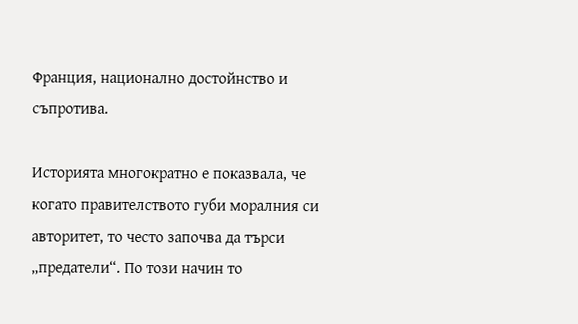Франция, национално достойнство и съпротива.

Историята многократно е показвала, че когато правителството губи моралния си авторитет, то често започва да търси „предатели“. По този начин то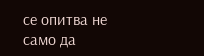се опитва не само да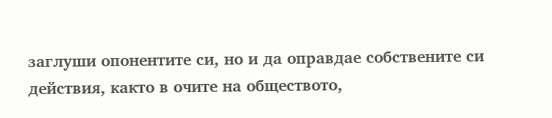заглуши опонентите си, но и да оправдае собствените си действия, както в очите на обществото,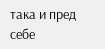така и пред себе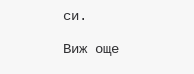си.

Виж още